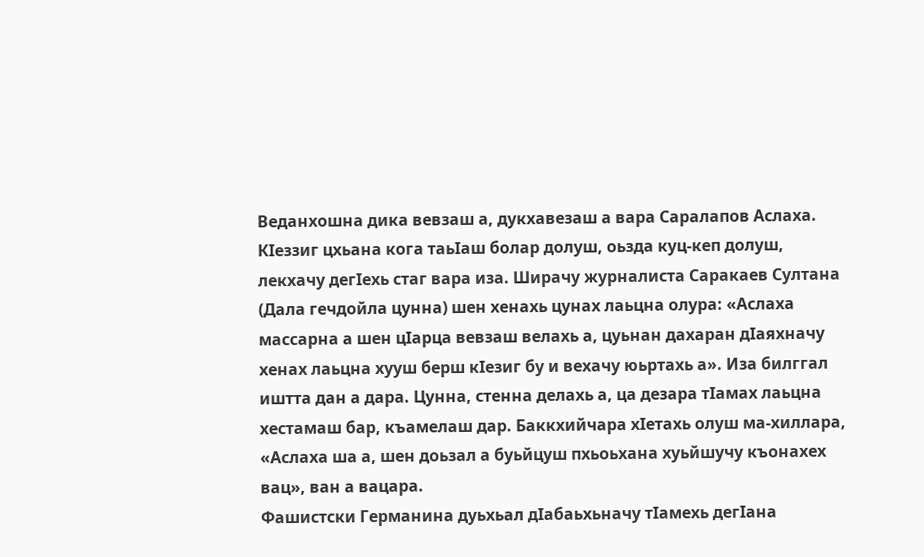Веданхошна дика вевзаш а, дукхавезаш а вара Саралапов Аслаха. КIеззиг цхьана кога таьIаш болар долуш, оьзда куц-кеп долуш, лекхачу дегIехь стаг вара иза. Ширачу журналиста Саракаев Султана (Дала гечдойла цунна) шен хенахь цунах лаьцна олура: «Аслаха массарна а шен цIарца вевзаш велахь а, цуьнан дахаран дIаяхначу хенах лаьцна хууш берш кIезиг бу и вехачу юьртахь а». Иза билггал иштта дан а дара. Цунна, стенна делахь а, ца дезара тIамах лаьцна хестамаш бар, къамелаш дар. Баккхийчара хIетахь олуш ма-хиллара, «Аслаха ша а, шен доьзал а буьйцуш пхьоьхана хуьйшучу къонахех вац», ван а вацара.
Фашистски Германина дуьхьал дIабаьхьначу тIамехь дегIана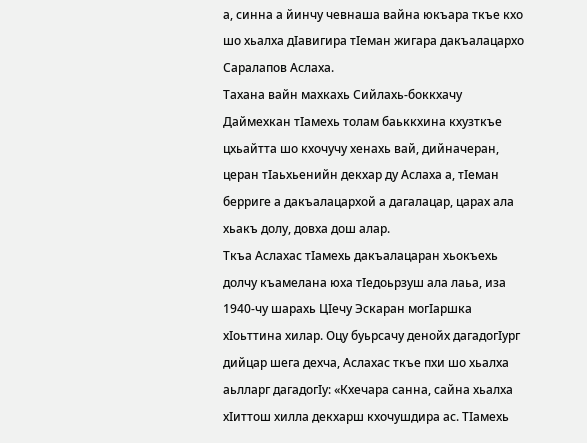а, синна а йинчу чевнаша вайна юкъара ткъе кхо шо хьалха дIавигира тIеман жигара дакъалацархо Саралапов Аслаха.
Тахана вайн махкахь Сийлахь-боккхачу Даймехкан тIамехь толам баьккхина кхузткъе цхьайтта шо кхочучу хенахь вай, дийначеран, церан тIаьхьенийн декхар ду Аслаха а, тIеман берриге а дакъалацархой а дагалацар, царах ала хьакъ долу, довха дош алар.
Ткъа Аслахас тIамехь дакъалацаран хьокъехь долчу къамелана юха тIедоьрзуш ала лаьа, иза 1940-чу шарахь ЦIечу Эскаран могIаршка хIоьттина хилар. Оцу буьрсачу денойх дагадогIург дийцар шега дехча, Аслахас ткъе пхи шо хьалха аьлларг дагадогIу: «Кхечара санна, сайна хьалха хIиттош хилла декхарш кхочушдира ас. ТIамехь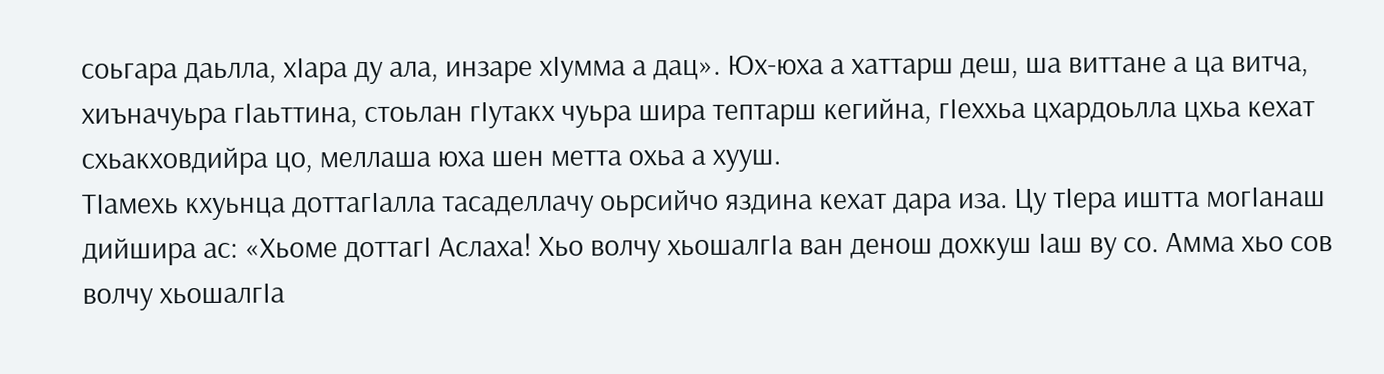соьгара даьлла, хIара ду ала, инзаре хIумма а дац». Юх-юха а хаттарш деш, ша виттане а ца витча, хиъначуьра гIаьттина, стоьлан гIутакх чуьра шира тептарш кегийна, гIеххьа цхардоьлла цхьа кехат схьакховдийра цо, меллаша юха шен метта охьа а хууш.
ТIамехь кхуьнца доттагIалла тасаделлачу оьрсийчо яздина кехат дара иза. Цу тIера иштта могIанаш дийшира ас: «Хьоме доттагI Аслаха! Хьо волчу хьошалгIа ван денош дохкуш Iаш ву со. Амма хьо сов волчу хьошалгIа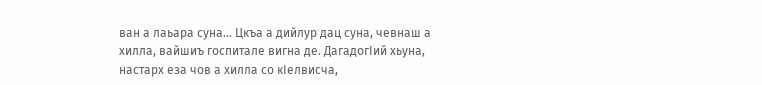ван а лаьара суна… Цкъа а дийлур дац суна, чевнаш а хилла, вайшиъ госпитале вигна де. ДагадогIий хьуна, настарх еза чов а хилла со кIелвисча,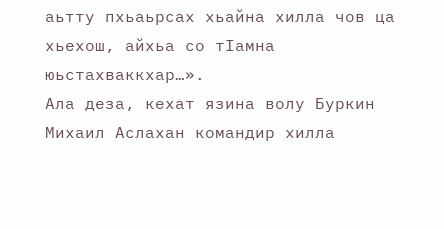аьтту пхьаьрсах хьайна хилла чов ца хьехош, айхьа со тIамна юьстахваккхар…».
Ала деза, кехат язина волу Буркин Михаил Аслахан командир хилла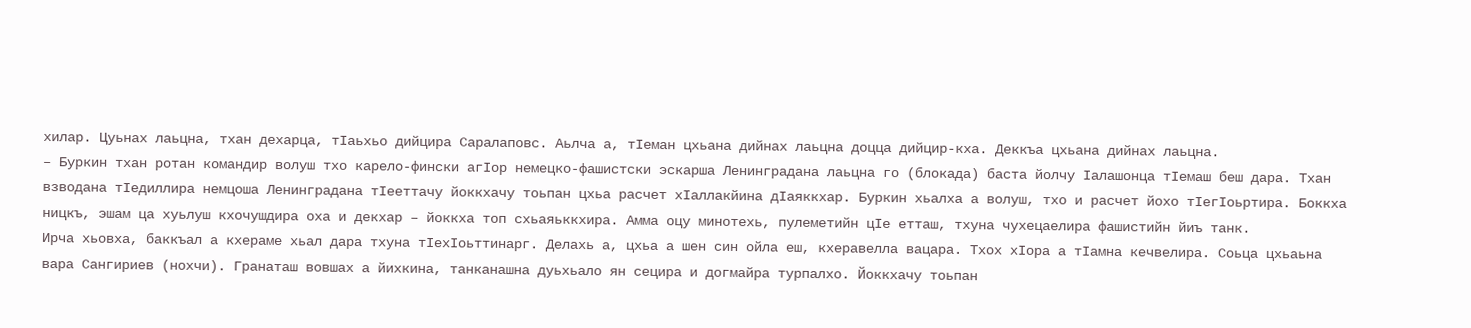хилар. Цуьнах лаьцна, тхан дехарца, тIаьхьо дийцира Саралаповс. Аьлча а, тIеман цхьана дийнах лаьцна доцца дийцир-кха. Деккъа цхьана дийнах лаьцна.
– Буркин тхан ротан командир волуш тхо карело-фински агIор немецко-фашистски эскарша Ленинградана лаьцна го (блокада) баста йолчу Iалашонца тIемаш беш дара. Тхан взводана тIедиллира немцоша Ленинградана тIееттачу йоккхачу тоьпан цхьа расчет хIаллакйина дIаяккхар. Буркин хьалха а волуш, тхо и расчет йохо тIегIоьртира. Боккха ницкъ, эшам ца хуьлуш кхочушдира оха и декхар – йоккха топ схьаяьккхира. Амма оцу минотехь, пулеметийн цIе етташ, тхуна чухецаелира фашистийн йиъ танк.
Ирча хьовха, баккъал а кхераме хьал дара тхуна тIехIоьттинарг. Делахь а, цхьа а шен син ойла еш, кхеравелла вацара. Тхох хIора а тIамна кечвелира. Соьца цхьаьна вара Сангириев (нохчи). Гранаташ вовшах а йихкина, танканашна дуьхьало ян сецира и догмайра турпалхо. Йоккхачу тоьпан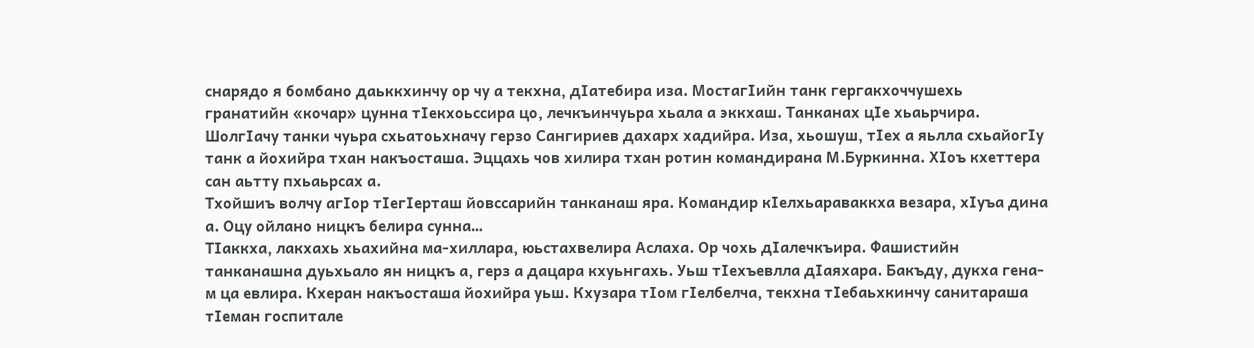снарядо я бомбано даьккхинчу ор чу а текхна, дIатебира иза. МостагIийн танк гергакхоччушехь гранатийн «кочар» цунна тIекхоьссира цо, лечкъинчуьра хьала а эккхаш. Танканах цIе хьаьрчира. ШолгIачу танки чуьра схьатоьхначу герзо Сангириев дахарх хадийра. Иза, хьошуш, тIех а яьлла схьайогIу танк а йохийра тхан накъосташа. Эццахь чов хилира тхан ротин командирана М.Буркинна. ХIоъ кхеттера сан аьтту пхьаьрсах а.
Тхойшиъ волчу агIор тIегIерташ йовссарийн танканаш яра. Командир кIелхьараваккха везара, хIуъа дина а. Оцу ойлано ницкъ белира сунна…
ТIаккха, лакхахь хьахийна ма-хиллара, юьстахвелира Аслаха. Ор чохь дIалечкъира. Фашистийн танканашна дуьхьало ян ницкъ а, герз а дацара кхуьнгахь. Уьш тIехъевлла дIаяхара. Бакъду, дукха гена-м ца евлира. Кхеран накъосташа йохийра уьш. Кхузара тIом гIелбелча, текхна тIебаьхкинчу санитараша тIеман госпитале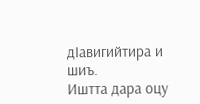дIавигийтира и шиъ.
Иштта дара оцу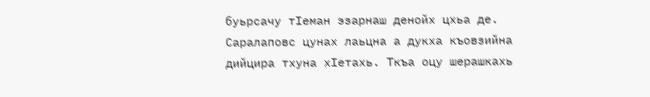буьрсачу тIеман эзарнаш денойх цхьа де. Саралаповс цунах лаьцна а дукха къовзийна дийцира тхуна хIетахь. Ткъа оцу шерашкахь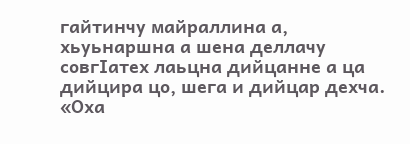гайтинчу майраллина а, хьуьнаршна а шена деллачу совгIатех лаьцна дийцанне а ца дийцира цо, шега и дийцар дехча. «Оха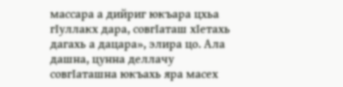массара а дийриг юкъара цхьа гIуллакх дара, совгIаташ хIетахь дагахь а дацара», элира цо. Ала дашна, цунна деллачу совгIаташна юкъахь яра масех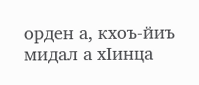орден а, кхоъ-йиъ мидал а хIинца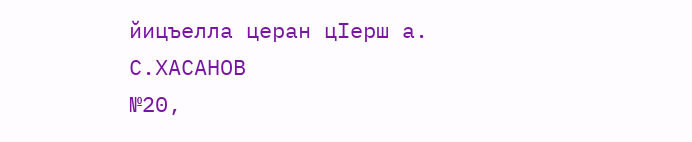йицъелла церан цIерш а.
С.ХАСАНОВ
№20,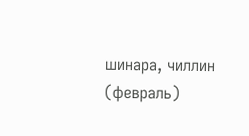шинара, чиллин (февраль)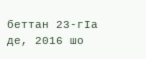беттан 23-гIа де, 2016 шо